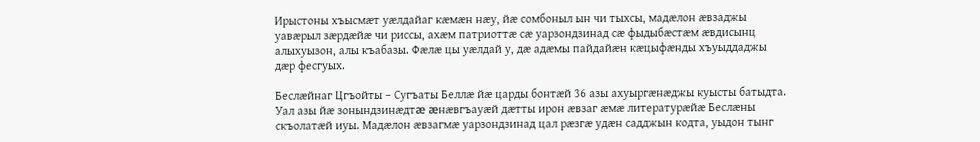Ирыстоны хъысмæт уæлдайаг кæмæн нæу, йæ сомбоныл ын чи тыхсы, мадæлон æвзаджы уавæрыл зæрдæйæ чи риссы, ахæм патриоттæ сæ уарзондзинад сæ фыдыбæстæм æвдисынц алыхуызон, алы къабазы. Фæлæ цы уæлдай у, дæ адæмы пайдайæн кæцыфæнды хъуыддаджы дæр фесгуых.

Беслæйнаг Цгъойты – Сугъаты Беллæ йæ царды бонтæй 36 азы ахуыргæнæджы куысты батыдта. Уал азы йæ зонындзинæдтæ æнæвгъауæй дæтты ирон æвзаг æмæ литературæйæ Беслæны скъолатæй иуы. Мадæлон æвзагмæ уарзондзинад цал рæзгæ удæн садджын кодта, уыдон тынг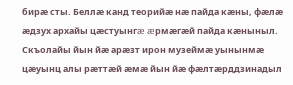бирæ сты. Беллæ канд теорийæ нæ пайда кæны, фæлæ æдзух архайы цæстуынгæ æрмæгæй пайда кæныныл. Скъолайы йын йæ арæзт ирон музеймæ уынынмæ цæуынц алы рæттæй æмæ йын йæ фæлтæрддзинадыл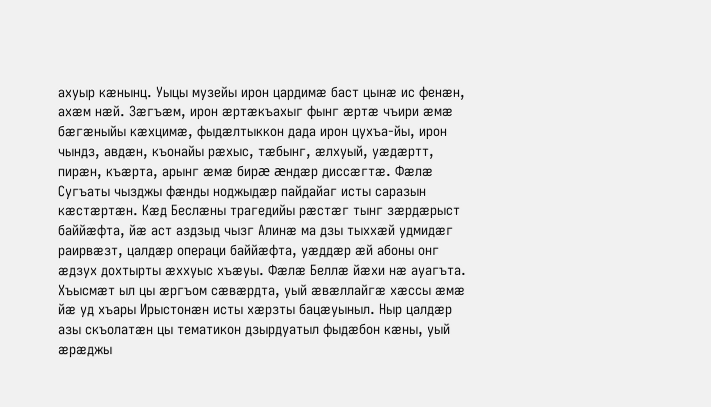ахуыр кæнынц. Уыцы музейы ирон цардимæ баст цынæ ис фенæн, ахæм нæй. Зæгъæм, ирон æртæкъахыг фынг æртæ чъири æмæ бæгæныйы кæхцимæ, фыдæлтыккон дада ирон цухъа-йы, ирон чындз, авдæн, къонайы рæхыс, тæбынг, æлхуый, уæдæртт, пирæн, къæрта, арынг æмæ бирæ æндæр диссæгтæ. Фæлæ Сугъаты чызджы фæнды ноджыдæр пайдайаг исты саразын кæстæртæн. Кæд Беслæны трагедийы рæстæг тынг зæрдæрыст баййæфта, йæ аст аздзыд чызг Алинæ ма дзы тыххæй удмидæг раирвæзт, цалдæр операци баййæфта, уæддæр æй абоны онг æдзух дохтырты æххуыс хъæуы. Фæлæ Беллæ йæхи нæ ауагъта. Хъысмæт ыл цы æргъом сæвæрдта, уый æвæллайгæ хæссы æмæ йæ уд хъары Ирыстонæн исты хæрзты бацæуыныл. Ныр цалдæр азы скъолатæн цы тематикон дзырдуатыл фыдæбон кæны, уый æрæджы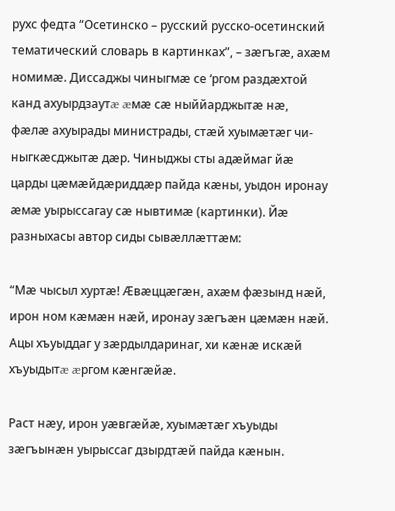рухс федта “Осетинско – русский русско-осетинский тематический словарь в картинках”, – зæгъгæ, ахæм номимæ. Диссаджы чиныгмæ се ‘ргом раздæхтой канд ахуырдзаутæ æмæ сæ ныййарджытæ нæ, фæлæ ахуырады министрады, стæй хуымæтæг чи-ныгкæсджытæ дæр. Чиныджы сты адæймаг йæ царды цæмæйдæриддæр пайда кæны, уыдон иронау æмæ уырыссагау сæ нывтимæ (картинки). Йæ разныхасы автор сиды сывæллæттæм:

“Мæ чысыл хуртæ! Æвæццæгæн, ахæм фæзынд нæй, ирон ном кæмæн нæй, иронау зæгъæн цæмæн нæй. Ацы хъуыддаг у зæрдылдаринаг, хи кæнæ искæй хъуыдытæ æргом кæнгæйæ.

Раст нæу, ирон уæвгæйæ, хуымæтæг хъуыды зæгъынæн уырыссаг дзырдтæй пайда кæнын.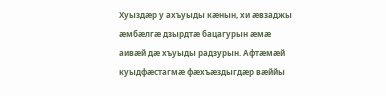Хуыздæр у ахъуыды кæнын, хи æвзаджы æмбæлгæ дзырдтæ бацагурын æмæ аивæй дæ хъуыды радзурын. Афтæмæй куыдфæстагмæ фæхъæздыгдæр вæййы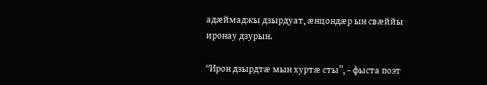адæймаджы дзырдуат, æнцондæр ын свæййы иронау дзурын.

“Ирон дзырдтæ мын хуртæ сты”, – фыста поэт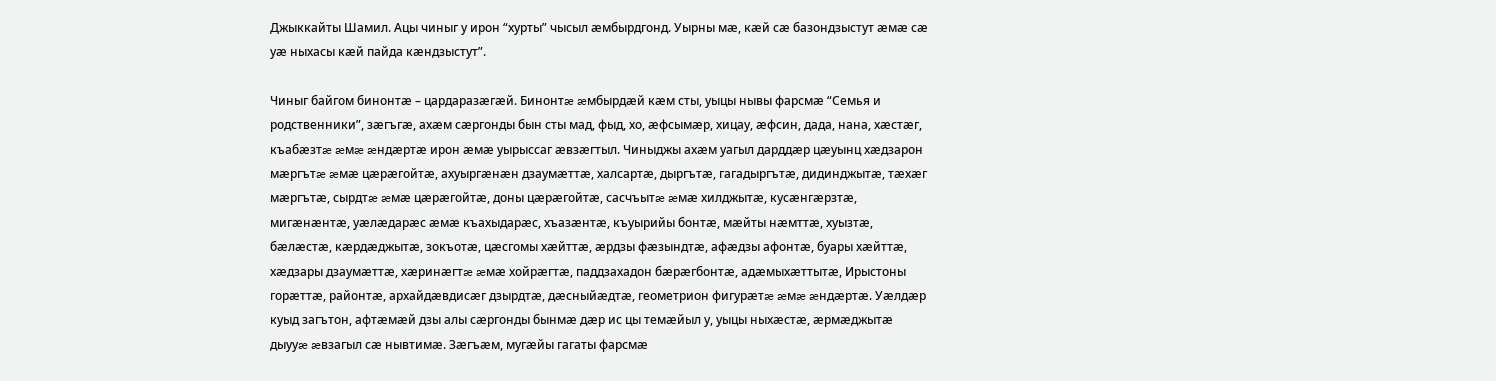Джыккайты Шамил. Ацы чиныг у ирон “хурты” чысыл æмбырдгонд. Уырны мæ, кæй сæ базондзыстут æмæ сæ уæ ныхасы кæй пайда кæндзыстут”.

Чиныг байгом бинонтæ – цардаразæгæй. Бинонтæ æмбырдæй кæм сты, уыцы нывы фарсмæ “Семья и родственники”, зæгъгæ, ахæм сæргонды бын сты мад, фыд, хо, æфсымæр, хицау, æфсин, дада, нана, хæстæг, къабæзтæ æмæ æндæртæ ирон æмæ уырыссаг æвзæгтыл. Чиныджы ахæм уагыл дарддæр цæуынц хæдзарон мæргътæ æмæ цæрæгойтæ, ахуыргæнæн дзаумæттæ, халсартæ, дыргътæ, гагадыргътæ, дидинджытæ, тæхæг мæргътæ, сырдтæ æмæ цæрæгойтæ, доны цæрæгойтæ, сасчъытæ æмæ хилджытæ, кусæнгæрзтæ, мигæнæнтæ, уæлæдарæс æмæ къахыдарæс, хъазæнтæ, къуырийы бонтæ, мæйты нæмттæ, хуызтæ, бæлæстæ, кæрдæджытæ, зокъотæ, цæсгомы хæйттæ, æрдзы фæзындтæ, афæдзы афонтæ, буары хæйттæ, хæдзары дзаумæттæ, хæринæгтæ æмæ хойрæгтæ, паддзахадон бæрæгбонтæ, адæмыхæттытæ, Ирыстоны горæттæ, районтæ, архайдæвдисæг дзырдтæ, дæсныйæдтæ, геометрион фигурæтæ æмæ æндæртæ. Уæлдæр куыд загътон, афтæмæй дзы алы сæргонды бынмæ дæр ис цы темæйыл у, уыцы ныхæстæ, æрмæджытæ дыууæ æвзагыл сæ нывтимæ. Зæгъæм, мугæйы гагаты фарсмæ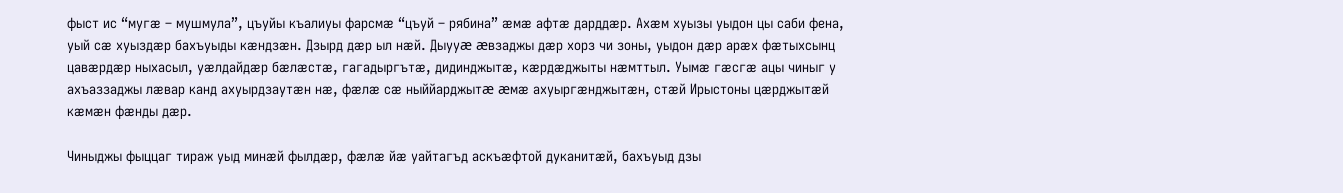фыст ис “мугæ – мушмула”, цъуйы къалиуы фарсмæ “цъуй – рябина” æмæ афтæ дарддæр. Ахæм хуызы уыдон цы саби фена, уый сæ хуыздæр бахъуыды кæндзæн. Дзырд дæр ыл нæй. Дыууæ æвзаджы дæр хорз чи зоны, уыдон дæр арæх фæтыхсынц цавæрдæр ныхасыл, уæлдайдæр бæлæстæ, гагадыргътæ, дидинджытæ, кæрдæджыты нæмттыл. Уымæ гæсгæ ацы чиныг у ахъаззаджы лæвар канд ахуырдзаутæн нæ, фæлæ сæ ныййарджытæ æмæ ахуыргæнджытæн, стæй Ирыстоны цæрджытæй кæмæн фæнды дæр.

Чиныджы фыццаг тираж уыд минæй фылдæр, фæлæ йæ уайтагъд аскъæфтой дуканитæй, бахъуыд дзы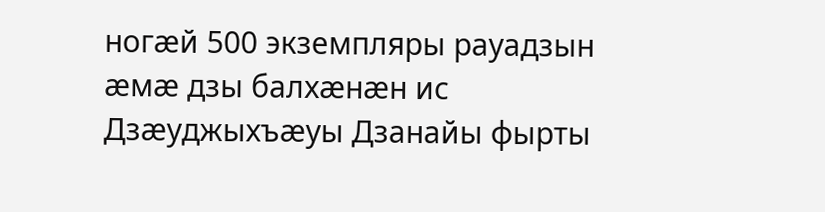ногæй 500 экземпляры рауадзын æмæ дзы балхæнæн ис Дзæуджыхъæуы Дзанайы фырты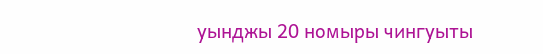уынджы 20 номыры чингуыты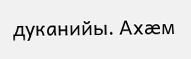дуканийы. Ахæм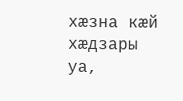хæзна кæй хæдзары уа,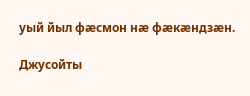уый йыл фæсмон нæ фæкæндзæн.

Джусойты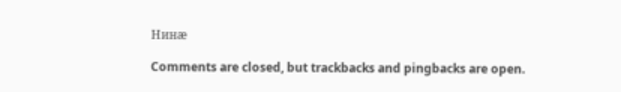Нинæ

Comments are closed, but trackbacks and pingbacks are open.